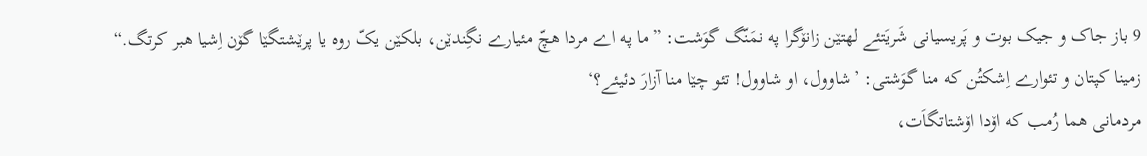9 باز جاک و جیک بوت و پَریسیانی شَریَتئے لهتێن زانۆگرا په نمَنّگ گوَشت: ”ما په اے مردا هچّ مئیارے نگِندێن، بلکێن یکّ روه یا پرێشتگێا گۆن اِشیا هبر کرتگ.“
زمینا کپتان و تئوارے اِشکتُن که منا گوَشتی: ’شاوول، او شاوول! تئو چێا منا آزارَ دئیئے؟‘
مردمانی هما رُمب که اۆدا اۆشتاتگاَت،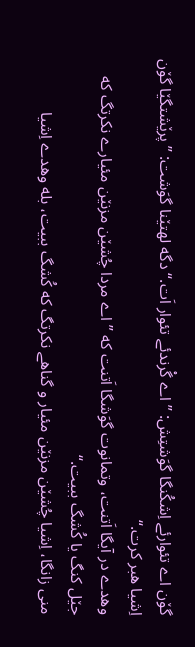گۆن اے تئوارئے اِشکُنگا گوَشتِش: ”اے گْرندئے تئوار اَت.“ دگه لهتێنا گوَشت: ”پرێشتگێا گۆن اِشیا هبر کرت.“
وهدے در آیگا اَتنت، وتمانوت گوَشگا اَتنت که ”اے مردا چُشێن مزنێن مئیارے نکرتگ که جێل کنگ یا کُشگ ببیت.“
منی زانگا، اِشیا چُشێن مزنێن مئیار و گناهے نکرتگ که کُشگ ببیت، بله وهدے اِشیا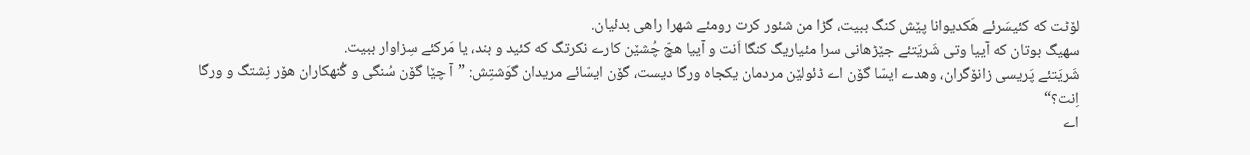لۆٹت که کئیسَرئے هَکدیوانا پێش کنگ ببیت، گڑا من شئور کرت رومئے شهرا راهی بدئیان.
سهیگ بوتان که آییا وتی شَریَتئے جێڑهانی سرا مئیاریگ کنگا اَنت و آییا هچّ چُشێن کارے نکرتگ که کئید و بند، یا مَرکئے سِزاوار ببیت.
شَریَتئے پَریسی زانۆگران، وهدے ایسّا گۆن اے ڈئولێن مردمان یکجاه ورگا دیست، گۆن ایسّائے مریدان گوَشتِش: ”آ چێا گۆن سُنگی و گُنهکاران هۆر نِشتگ و ورگا اِنت؟“
اے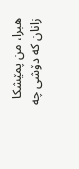هبرا، من پمێشکا زانان که دۆشی چه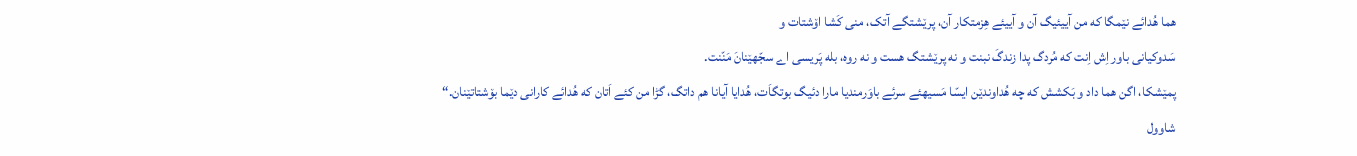هما هُدائے نێمگا که من آییئیگ آن و آییئے هِزمتکار آن، پرێشتگے آتک، منی کَشا اۆشتات و
سَدوکیانی باور اِش اِنت که مُردگ پدا زندگَ نبنت و نه پرێشتگ هست و نه روه، بله پَریسی اے سجّهێنانَ مَنّنت.
پمێشکا، اگن هما داد و بَکشش که چه هُداوندێن ایسّا مَسیهئے سرئے باوَرمندیا مارا دئیگ بوتگاَت، هُدایا آیانا هم داتگ، گڑا من کئے اَتان که هُدائے کارانی دێما بۆشتاتێنان.“
شاوول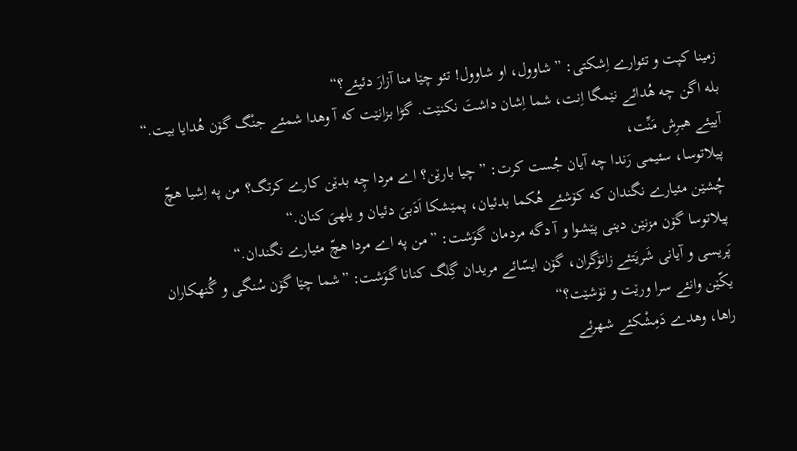زمینا کپت و تئوارے اِشکتی: ”شاوول، او شاوول! تئو چێا منا آزارَ دئیئے؟“
بله اگن چه هُدائے نێمگا اِنت، شما اِشان داشتَ نکنێت. گڑا بزانێت که آ وهدا شمئے جنْگ گۆن هُدایا بیت.“ آییئے هبرِش مَنِّت،
پیلاتوسا، سئیمی رَندا چه آیان جُست کرت: ”چیا بارێن؟ اے مردا چِه بدێن کارے کرتگ؟ من په اِشیا هچّ چُشێن مئیارے نگندان که کۆشئے هُکما بدئیان، پمێشکا اَدَبیَ دئیان و یلهیَ کنان.“
پیلاتوسا گۆن مزنێن دینی پێشوا و آ دگه مردمان گوَشت: ”من په اے مردا هچّ مئیارے نگندان.“
پَریسی و آیانی شَریَتئے زانۆگران، گۆن ایسّائے مریدان گِلگ کنانا گوَشت: ”شما چێا گۆن سُنگی و گُنهکاران یکّێن وانئے سرا ورێت و نۆشێت؟“
راها، وهدے دَمِشْکئے شهرئے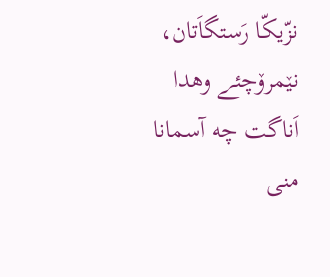نزّیکّا رَستگاَتان، نێمرۆچئے وهدا اَناگت چه آسمانا منی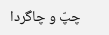چپّ و چاگردا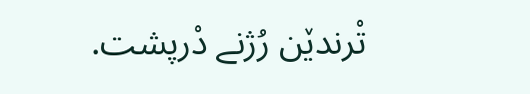تْرندێن رُژنے دْرپشت.